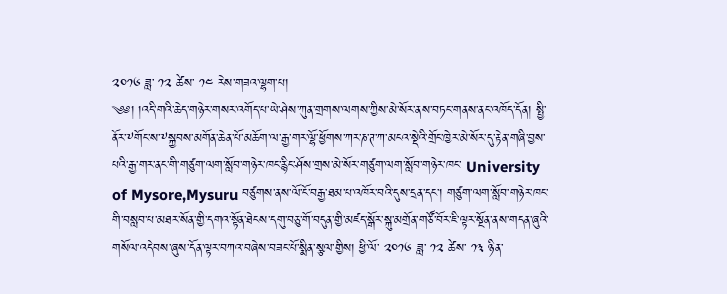༢༠༡༦ ཟླ་ ༡༢ ཚེས་ ༡༤ རེས་གཟའ་ལྷག་པ།
༄༅། །འདི་གའི་ཆེད་གཉེར་གསར་འགོད་པ་ཡེ་ཤེས་ཀུན་གྲགས་ལགས་ཀྱིས་མེ་སོར་ནས་བཏང་གནས་ནང་འཁོད་དོན། སྤྱི་ནོར་༸གོང་ས་༸སྐྱབས་མགོན་ཆེན་པོ་མཆོག་ལ་རྒྱ་གར་ལྷོ་ཕྱོགས་ཀར་ཎ་ཊ་ཀ་མངའ་སྡེའི་གྲོང་ཁྱེར་མེ་སོར་དུ་རྟེན་གཞི་བྱས་པའི་རྒྱ་གར་ནང་གི་གཙུག་ལག་སློབ་གཉེར་ཁང་རྙིང་ཤོས་གྲས་མེ་སོར་གཙུག་ལག་སློབ་གཉེར་ཁང་ University of Mysore,Mysuru བཙུགས་ནས་ལོ་ངོ་བརྒྱ་ཐམ་པ་འཁོར་བའི་དུས་དྲན་དང་། གཙུག་ལག་སློབ་གཉེར་ཁང་གི་བསླབ་པ་མཐར་སོན་གྱི་དགའ་སྟོན་ཐེངས་དགུ་བཅུ་གོ་བདུན་གྱི་མཛད་སྒོར་སྐུ་མགྲོན་གཙོ་བོར་ཇི་ལྟར་སྔོན་ནས་གདན་ཞུའི་གསོལ་འདེབས་ཞུས་དོན་ལྟར་བཀའ་བཞེས་བཟང་པོ་སྨིན་སྩལ་གྱིས། ཕྱི་ལོ་ ༢༠༡༦ ཟླ་ ༡༢ ཚེས་ ༡༣ ཉིན་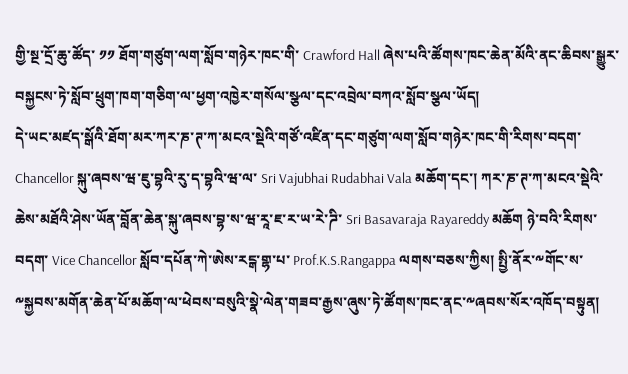གྱི་སྔ་དྲོ་ཆུ་ཚོད་ ༡༡ ཐོག་གཙུག་ལག་སློབ་གཉེར་ཁང་གི་ Crawford Hall ཞེས་པའི་ཚོགས་ཁང་ཆེན་མོའི་ནང་ཆིབས་སྒྱུར་བསྐྱངས་ཏེ་སློབ་ཕྲུག་ཁག་གཅིག་ལ་ཕྱག་འཁྱེར་གསོལ་སྩལ་དང་འབྲེལ་བཀའ་སློབ་སྩལ་ཡོད།
དེ་ཡང་མཛད་སྒོའི་ཐོག་མར་ཀར་ཎ་ཊ་ཀ་མངའ་སྡེའི་གཙོ་འཛིན་དང་གཙུག་ལག་སློབ་གཉེར་ཁང་གི་རིགས་བདག་ Chancellor སྐུ་ཞབས་ཝ་ཇུ་བྷའི་རུ་ད་བྷའི་ཝ་ལ་ Sri Vajubhai Rudabhai Vala མཆོག་དང་། ཀར་ཎ་ཊ་ཀ་མངའ་སྡེའི་ཆེས་མཐོའི་ཤེས་ཡོན་བློན་ཆེན་སྐུ་ཞབས་བྷ་ས་ཝ་རཱ་ཇ་ར་ཡ་རེ་ཌི་ Sri Basavaraja Rayareddy མཆོག ཉེ་བའི་རིགས་བདག་ Vice Chancellor སློབ་དཔོན་ཀེ་ཨེས་རངྒ་གྷ་པ་ Prof.K.S.Rangappa ལགས་བཅས་ཀྱིས། སྤྱི་ནོར་༸གོང་ས་༸སྐྱབས་མགོན་ཆེན་པོ་མཆོག་ལ་ཕེབས་བསུའི་སྣེ་ལེན་གཟབ་རྒྱས་ཞུས་ཏེ་ཚོགས་ཁང་ནང་༸ཞབས་སོར་འཁོད་བསྟུན།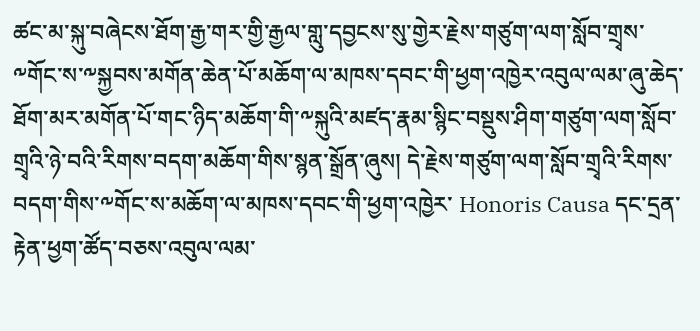ཚང་མ་སྐུ་བཞེངས་ཐོག་རྒྱ་གར་གྱི་རྒྱལ་གླུ་དབྱངས་སུ་གྱེར་རྗེས་གཙུག་ལག་སློབ་གྲྭས་༸གོང་ས་༸སྐྱབས་མགོན་ཆེན་པོ་མཆོག་ལ་མཁས་དབང་གི་ཕྱག་འཁྱེར་འབུལ་ལམ་ཞུ་ཆེད་ཐོག་མར་མགོན་པོ་གང་ཉིད་མཆོག་གི་༸སྐུའི་མཛད་རྣམ་སྙིང་བསྡུས་ཤིག་གཙུག་ལག་སློབ་གྲྭའི་ཉེ་བའི་རིགས་བདག་མཆོག་གིས་སྙན་སྒྲོན་ཞུས། དེ་རྗེས་གཙུག་ལག་སློབ་གྲྭའི་རིགས་བདག་གིས་༸གོང་ས་མཆོག་ལ་མཁས་དབང་གི་ཕྱག་འཁྱེར་ Honoris Causa དང་དྲན་རྟེན་ཕྱག་ཚོད་བཅས་འབུལ་ལམ་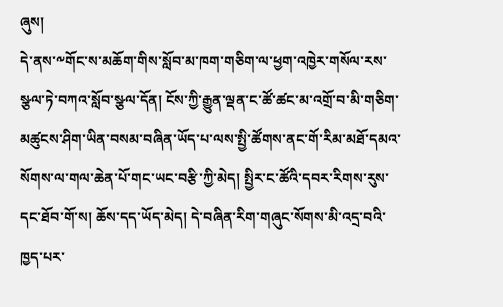ཞུས།
དེ་ནས་༸གོང་ས་མཆོག་གིས་སློབ་མ་ཁག་གཅིག་ལ་ཕྱག་འཁྱེར་གསོལ་རས་སྩལ་ཏེ་བཀའ་སློབ་སྩལ་དོན། ངོས་ཀྱི་རྒྱུན་ལྡན་ང་ཚོ་ཚང་མ་འགྲོ་བ་མི་གཅིག་མཚུངས་ཤིག་ཡིན་བསམ་བཞིན་ཡོད་པ་ལས་སྤྱི་ཚོགས་ནང་གོ་རིམ་མཐོ་དམའ་སོགས་ལ་གལ་ཆེན་པོ་གང་ཡང་བརྩི་ཀྱི་མེད། སྤྱིར་ང་ཚོའི་དབར་རིགས་རུས་དང་ཐོབ་གོ་ས། ཆོས་དད་ཡོད་མེད། དེ་བཞིན་རིག་གཞུང་སོགས་མི་འདྲ་བའི་ཁྱད་པར་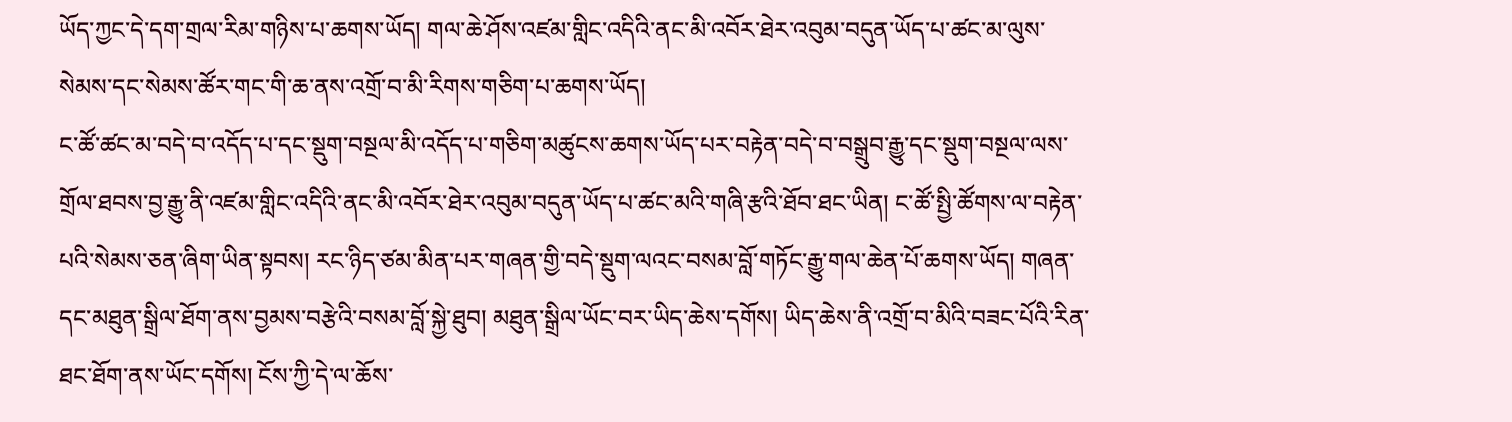ཡོད་ཀྱང་དེ་དག་གྲལ་རིམ་གཉིས་པ་ཆགས་ཡོད། གལ་ཆེ་ཤོས་འཛམ་གླིང་འདིའི་ནང་མི་འབོར་ཐེར་འབུམ་བདུན་ཡོད་པ་ཚང་མ་ལུས་སེམས་དང་སེམས་ཚོར་གང་གི་ཆ་ནས་འགྲོ་བ་མི་རིགས་གཅིག་པ་ཆགས་ཡོད།
ང་ཚོ་ཚང་མ་བདེ་བ་འདོད་པ་དང་སྡུག་བསྔལ་མི་འདོད་པ་གཅིག་མཚུངས་ཆགས་ཡོད་པར་བརྟེན་བདེ་བ་བསྒྲུབ་རྒྱུ་དང་སྡུག་བསྔལ་ལས་གྲོལ་ཐབས་བྱ་རྒྱུ་ནི་འཛམ་གླིང་འདིའི་ནང་མི་འབོར་ཐེར་འབུམ་བདུན་ཡོད་པ་ཚང་མའི་གཞི་རྩའི་ཐོབ་ཐང་ཡིན། ང་ཚོ་སྤྱི་ཚོགས་ལ་བརྟེན་པའི་སེམས་ཅན་ཞིག་ཡིན་སྟབས། རང་ཉིད་ཙམ་མིན་པར་གཞན་གྱི་བདེ་སྡུག་ལའང་བསམ་བློ་གཏོང་རྒྱུ་གལ་ཆེན་པོ་ཆགས་ཡོད། གཞན་དང་མཐུན་སྒྲིལ་ཐོག་ནས་བྱམས་བརྩེའི་བསམ་བློ་སྐྱེ་ཐུབ། མཐུན་སྒྲིལ་ཡོང་བར་ཡིད་ཆེས་དགོས། ཡིད་ཆེས་ནི་འགྲོ་བ་མིའི་བཟང་པོའི་རིན་ཐང་ཐོག་ནས་ཡོང་དགོས། ངོས་ཀྱི་དེ་ལ་ཆོས་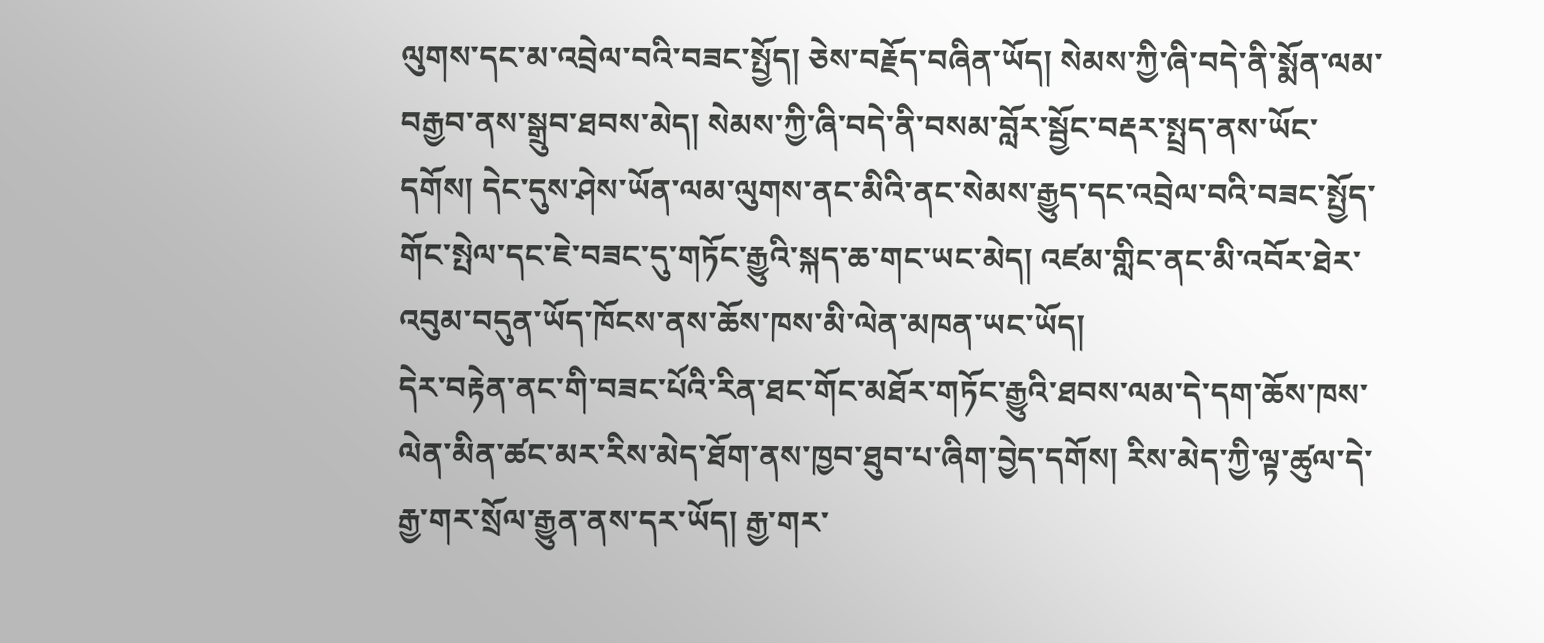ལུགས་དང་མ་འབྲེལ་བའི་བཟང་སྤྱོད། ཅེས་བརྗོད་བཞིན་ཡོད། སེམས་ཀྱི་ཞི་བདེ་ནི་སྨོན་ལམ་བརྒྱབ་ནས་སྒྲུབ་ཐབས་མེད། སེམས་ཀྱི་ཞི་བདེ་ནི་བསམ་བློར་སྦྱོང་བརྡར་སྤྲད་ནས་ཡོང་དགོས། དེང་དུས་ཤེས་ཡོན་ལམ་ལུགས་ནང་མིའི་ནང་སེམས་རྒྱུད་དང་འབྲེལ་བའི་བཟང་སྤྱོད་གོང་སྤེལ་དང་ཇེ་བཟང་དུ་གཏོང་རྒྱུའི་སྐད་ཆ་གང་ཡང་མེད། འཛམ་གླིང་ནང་མི་འབོར་ཐེར་འབུམ་བདུན་ཡོད་ཁོངས་ནས་ཆོས་ཁས་མི་ལེན་མཁན་ཡང་ཡོད།
དེར་བརྟེན་ནང་གི་བཟང་པོའི་རིན་ཐང་གོང་མཐོར་གཏོང་རྒྱུའི་ཐབས་ལམ་དེ་དག་ཆོས་ཁས་ལེན་མིན་ཚང་མར་རིས་མེད་ཐོག་ནས་ཁྱབ་ཐུབ་པ་ཞིག་བྱེད་དགོས། རིས་མེད་ཀྱི་ལྟ་ཚུལ་དེ་རྒྱ་གར་སྲོལ་རྒྱུན་ནས་དར་ཡོད། རྒྱ་གར་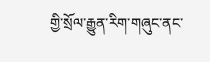གྱི་སྲོལ་རྒྱུན་རིག་གཞུང་ནང་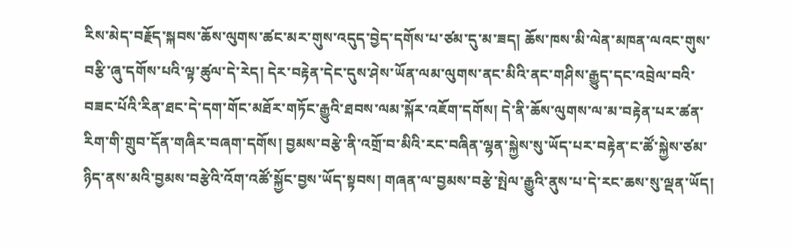རིས་མེད་བརྗོད་སྐབས་ཆོས་ལུགས་ཚང་མར་གུས་འདུད་བྱེད་དགོས་པ་ཙམ་དུ་མ་ཟད། ཆོས་ཁས་མི་ལེན་མཁན་ལའང་གུས་བརྩི་ཞུ་དགོས་པའི་ལྟ་ཚུལ་དེ་རེད། དེར་བརྟེན་དེང་དུས་ཤེས་ཡོན་ལམ་ལུགས་ནང་མིའི་ནང་གཤིས་རྒྱུད་དང་འབྲེལ་བའི་བཟང་པོའི་རིན་ཐང་དེ་དག་གོང་མཐོར་གཏོང་རྒྱུའི་ཐབས་ལམ་སྐོར་འཇོག་དགོས། དེ་ནི་ཆོས་ལུགས་ལ་མ་བརྟེན་པར་ཚན་རིག་གི་གྲུབ་དོན་གཞིར་བཞག་དགོས། བྱམས་བརྩེ་ནི་འགྲོ་བ་མིའི་རང་བཞིན་ལྷན་སྐྱེས་སུ་ཡོད་པར་བརྟེན་ང་ཚོ་སྐྱེས་ཙམ་ཉིད་ནས་མའི་བྱམས་བརྩེའི་འོག་འཚོ་སྐྱོང་བྱས་ཡོད་སྟབས། གཞན་ལ་བྱམས་བརྩེ་སྤེལ་རྒྱུའི་ནུས་པ་དེ་རང་ཆས་སུ་ལྡན་ཡོད།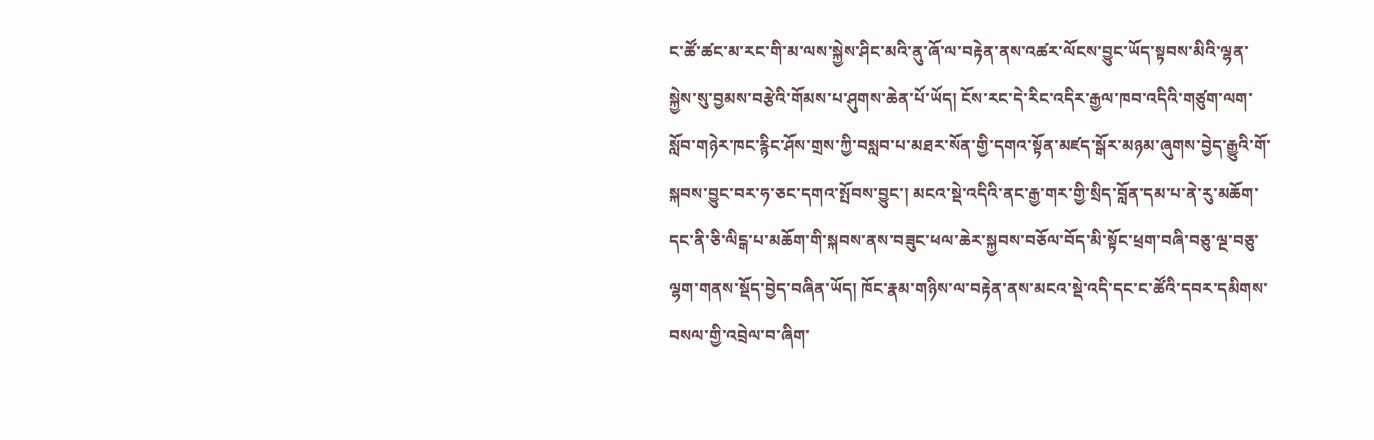ང་ཚོ་ཚང་མ་རང་གི་མ་ལས་སྐྱེས་ཤིང་མའི་ནུ་ཞོ་ལ་བརྟེན་ནས་འཚར་ལོངས་བྱུང་ཡོད་སྟབས་མིའི་ལྷན་སྐྱེས་སུ་བྱམས་བརྩེའི་གོམས་པ་ཤུགས་ཆེན་པོ་ཡོད། ངོས་རང་དེ་རིང་འདིར་རྒྱལ་ཁབ་འདིའི་གཙུག་ལག་སློབ་གཉེར་ཁང་རྙིང་ཤོས་གྲས་ཀྱི་བསླབ་པ་མཐར་སོན་གྱི་དགའ་སྟོན་མཛད་སྒོར་མཉམ་ཞུགས་བྱེད་རྒྱུའི་གོ་སྐབས་བྱུང་བར་ཧ་ཅང་དགའ་སྤོབས་བྱུང་། མངའ་སྡེ་འདིའི་ནང་རྒྱ་གར་གྱི་སྲིད་བློན་དམ་པ་ནེ་རུ་མཆོག་དང་ནི་ཅི་ལིངྒ་པ་མཆོག་གི་སྐབས་ནས་བཟུང་ཕལ་ཆེར་སྐྱབས་བཅོལ་བོད་མི་སྟོང་ཕྲག་བཞི་བཅུ་ལྔ་བཅུ་ལྷག་གནས་སྡོད་བྱེད་བཞིན་ཡོད། ཁོང་རྣམ་གཉིས་ལ་བརྟེན་ནས་མངའ་སྡེ་འདི་དང་ང་ཚོའི་དབར་དམིགས་བསལ་གྱི་འབྲེལ་བ་ཞིག་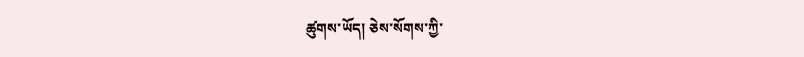ཚུགས་ཡོད། ཅེས་སོགས་ཀྱི་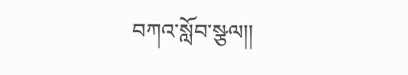བཀའ་སློབ་སྩལ།།